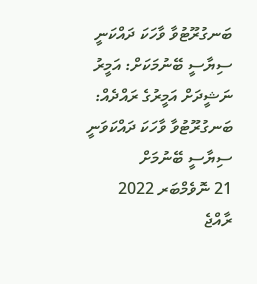ބަނގުރޫޓުވާ ވާހަކަ ދައްކަނީ ސިޔާސީ ބޭނުމަކަށް: އަމީރު
ނަޝީދަށް އަމީރުގެ ރައްދެއް: ބަނގުރޫޓުވާ ވާހަކަ ދައްކަވަނީ ސިޔާސީ ބޭނުމަށް
21 ނޮވެމްބަރ 2022
ރާއްޖެ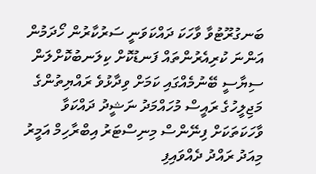ބަނގުރޫޓުވާ ވާހަކަ ދައްކަވަނީ ސަރުކާރުން ހޯދަމުން އަންނަ ކުރިއެރުންތައް ފަނޑުކޮށް ކިލަނބުކޮށްލަން ސިޔާސީ ބޭނުމެއްގައި ކަމަށް ވިދާޅުވެ ރައްޔިތުންގެ މަޖިލީހުގެ ރައީސް މުހައްމަދު ނަޝީދު ދައްކަވާ ވާހަކަތަކަށް ފިނޭންސް މިނިސްޓަރު އިބްރާހިމް އަމީރު މިއަދު ރައްދު ދެއްވައިފި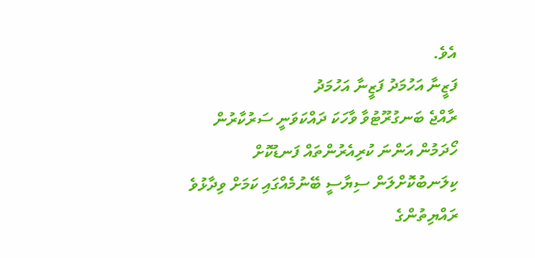އެވެ.
ފަޒީނާ އަހުމަދު ފަޒީނާ އަހުމަދު
ރާއްޖެ ބަނގުރޫޓުވާ ވާހަކަ ދައްކަވަނީ ސަރުކާރުން ހޯދަމުން އަންނަ ކުރިއެރުންތައް ފަނޑުކޮށް ކިލަނބުކޮށްލަން ސިޔާސީ ބޭނުމެއްގައި ކަމަށް ވިދާޅުވެ ރައްޔިތުންގެ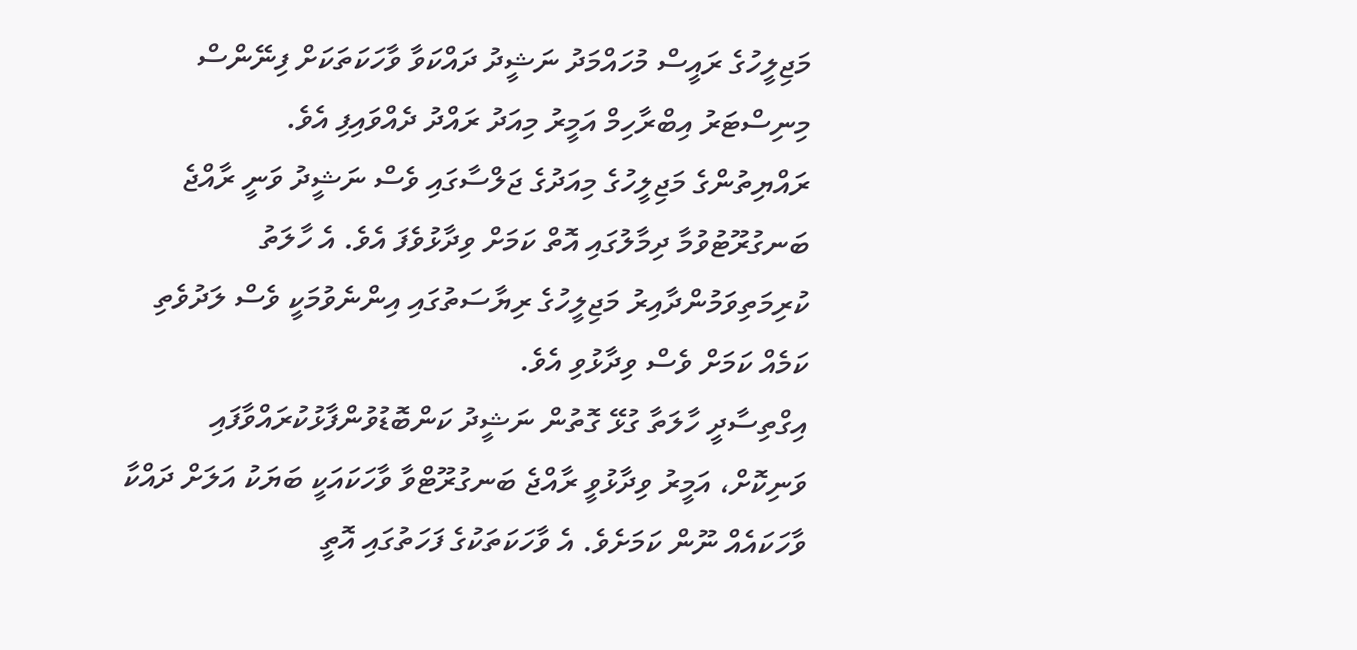މަޖިލީހުގެ ރައީސް މުހައްމަދު ނަޝީދު ދައްކަވާ ވާހަކަތަކަށް ފިނޭންސް މިނިސްޓަރު އިބްރާހިމް އަމީރު މިއަދު ރައްދު ދެއްވައިފި އެވެ.
ރައްޔިތުންގެ މަޖިލީހުގެ މިއަދުގެ ޖަލްސާގައި ވެސް ނަޝީދު ވަނީ ރާއްޖެ ބަނގުރޫޓުވުމާ ދިމާލުގައި އޮތް ކަމަށް ވިދާޅުވެފަ އެވެ. އެ ހާލަތު ކުރިމަތިވަމުންދާއިރު މަޖިލީހުގެ ރިޔާސަތުގައި އިންނެވުމަކީ ވެސް ލަދުވެތި ކަމެއް ކަމަށް ވެސް ވިދާޅުވި އެވެ.
އިގްތިސާދީ ހާލަތާ ގުޅޭ ގޮތުން ނަޝީދު ކަންބޮޑުވުންފާޅުކުރައްވާފައި ވަނިކޮށް، އަމީރު ވިދާޅުވީ ރާއްޖެ ބަނގުރޫޓްވާ ވާހަކައަކީ ބަޔަކު އަލަށް ދައްކާ ވާހަކައެއް ނޫން ކަމަށެވެ. އެ ވާހަކަތަކުގެ ފަހަތުގައި އޮތީ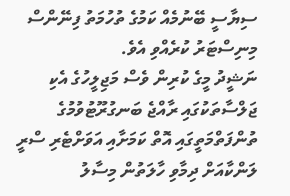ސިޔާސީ ބޭނުމެއް ކަމުގެ ތުހުމަތު ފިނޭންސް މިނިސްޓަރު ކުރެއްވި އެވެ.
ނަޝީދު މީގެ ކުރިން ވެސް މަޖިލީހުގެ އެކި ޖަލްސާތަކުގައި ރާއްޖެ ބަނގުރޫޓުވުމުގެ ތުންފަތްމަތީގައި އޮތް ކަމަށާއި އަވަށްޓެރި ސްރީ ލަންކާއަށް ދިމާވި ހާލަތުން މިސާލު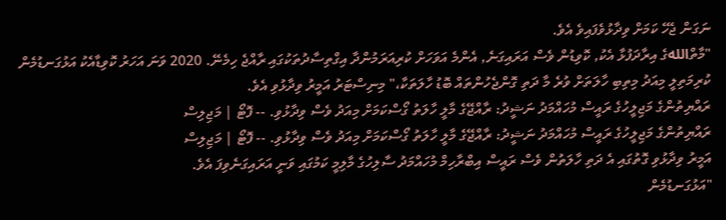ނަގަން ޖެހޭ ކަމަށް ވިދާޅުވެފައިވެ އެވެ.
"މާތްاللهގެ އިރާދަފުޅާ އެކު, ކޮވިޑުން ވެސް އަރައިގަނެ, އެންމެ އަވަހަށް ކުރިއަރަމުންދާ އިގްތިސާދުތަކުގައި ރާއްޖެ ހިމެނޭ. 2020 ވަނަ އަހަރު ކޮވިޑާއެކު އަޅުގަނޑުމެން ކުރިމަތިލީ މިއަދު މިތިބި ހާލަތަށް ވުރެ މާ ދަތި ގޮންޖެހުންތައް ބޮޑު ހާލަތަކާ،" މިނިސްޓަރު އަމީރު ވިދާޅުވި އެވެ.
ރައްޔިތުންގެ މަޖިލީހުގެ ރައީސް މުހައްމަދު ނަޝީދު: ރާއްޖޭގެ މާލީ ހާލަތު ގޯސްކަމަށް މިއަދު ވެސް ވިދާޅުވި. -- ފޮޓޯ | މަޖިލިސް
ރައްޔިތުންގެ މަޖިލީހުގެ ރައީސް މުހައްމަދު ނަޝީދު: ރާއްޖޭގެ މާލީ ހާލަތު ގޯސްކަމަށް މިއަދު ވެސް ވިދާޅުވި. -- ފޮޓޯ | މަޖިލިސް
އަމީރު ވިދާޅުވި ގޮތުގައި އެ ދަތި ހާލަތުން ވެސް ރައީސް އިބްރާހިމް މުހައްމަދު ސާލިހުގެ މާލިމީ ކަމުގައި ވަނީ އަރައިގަނެވިފަ އެވެ.
"އަޅުގަނޑުމެން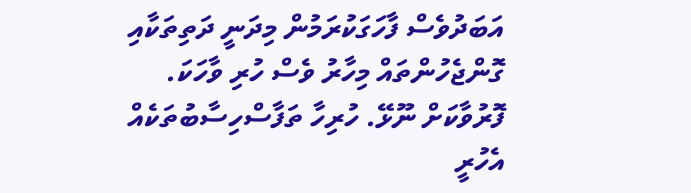އަބަދުވެސް ފާހަގަކުރަމުން މިދަނީ ދަތިތަކާއި ގޮންޖެހުންތައް މިހާރު ވެސް ހުރި ވާހަކަ. ފޮރުވާކަށް ނޫޅޭ. ހުރިހާ ތަފާސްހިސާބުތަކެއް އެހުރީ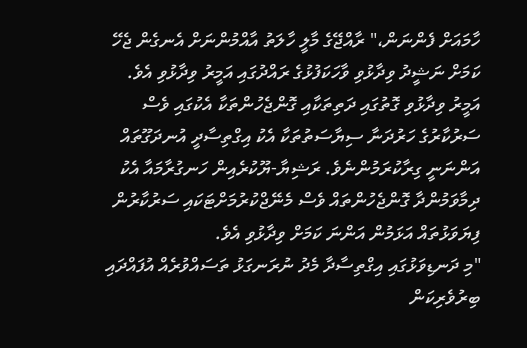ހާމައަށް ފެންނަން،" ރާއްޖޭގެ މާލީ ހާލަތު އާއްމުންނަށް އެނގެން ޖެހޭ ކަމަށް ނަޝީދު ވިދާޅުވި ވާހަކަފުޅުގެ ރައްދުގައި އަމީރު ވިދާޅުވި އެވެ.
އަމީރު ވިދާޅުވި ގޮތުގައި ދަތިތަކާއި ގޮންޖެހުންތަކާ އެކުގައި ވެސް ސަރުކާރުގެ ހަރުދަނާ ސިޔާސަތުތަކާ އެކު އިގްތިސާދީ އުނދަގޫތައް އަންނަނީ ގިރާކުރަމުންނެވެ. ރަޝިޔާ-ޔޫކުރެއިން ހަނގުރާމައާ އެކު ދިމާވަމުންދާ ގޮންޖެހުންތައް ވެސް މެނޭޖްކުރުމަށްޓަކައި ސަރުކާރުން ފިޔަވަޅުތައް އަޅަމުން އަންނަ ކަމަށް ވިދާޅުވި އެވެ.
"މި ދަނޑިވަޅުގައި އިގްތިސާދާ މެދު ނުރަނގަޅު ތަސައްވުރެއް އުފައްދައި ބިރުވެރިކަން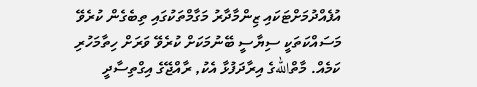އުފެއްދުމަށްޓަކައި ޒިންމާދާރު މަގާމްތަކުގައި ތިބެގެން ކުރެވޭ މަސައްކަތަކީ ސިޔާސީ ބޭނުމަކަށް ކުރެވޭ ވަރަށް ހިތާމަހުރި ކަމެއް. މާތްاللهގެ އިރާދަފުޅާ އެކު, ރާއްޖޭގެ އިގްތިސާދީ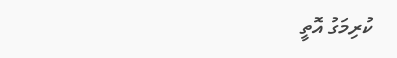ކުރިމަގު އޮތީ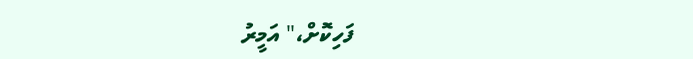ފަހިކޮށް،" އަމީރު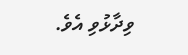ވިދާޅުވި އެވެ.